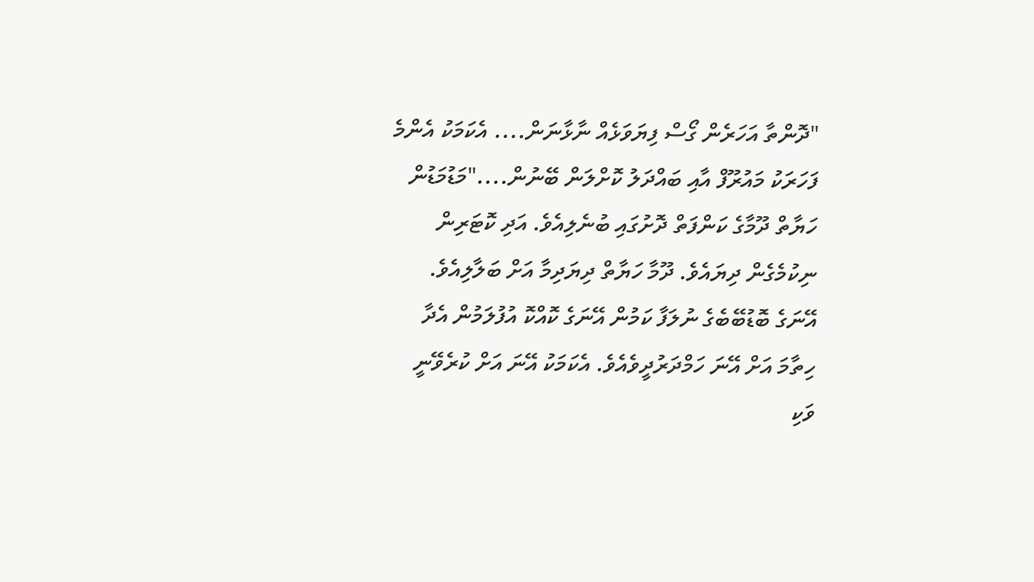"ދޮންތާ އަހަރެން ގޯސް ފިޔަވަޅެއް ނާޅާނަން.... އެކަމަކު އެންމެ ފަހަރަކު މައުރޫފް އާއި ބައްދަލު ކޮށްލަން ބޭނުން...."މަޑުމަޑުން ހަޔާތް ދޫމާގެ ކަންފަތް ދޮށުގައި ބުނެލިއެވެ. އަދި ކޮޓަރިން ނިކުމެގެން ދިޔައެވެ. ދޫމާ ހަޔާތް ދިޔަދިމާ އަށް ބަލާލިއެވެ. އޭނަގެ ބޮޑުބޭބެގެ ނުލަފާ ކަމުން އޭނަގެ ކޮއްކޮ އުފުލަމުން އެދާ ހިތާމަ އަށް އޭނަ ހަމްދަރުދީވެއެވެ. އެކަމަކު އޭނަ އަށް ކުރެވޭނީ ވަކި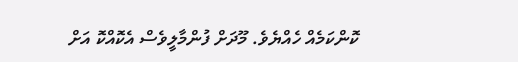ކޮންކަމެއް ހެއްޔެވެ. މޫދަށް ފުންމާލީވެސް އެކޮއްކޮ އަށް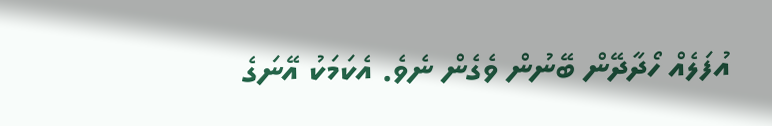އުފަލެއް ހޯދާދޭން ބޭނުން ވެގެން ނެވެ. އެކަމަކު އޭނަގެ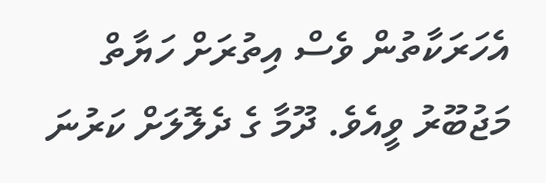އެހަރަކާތުން ވެސް އިތުރަށް ހަޔާތް މަޖުބޫރު ވީއެވެ. ދޫމާ ގެ ދެލޮލަށް ކަރުނަ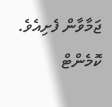ޖަމާވާން ފެށިއެވެ.
ކޮމެންޓް